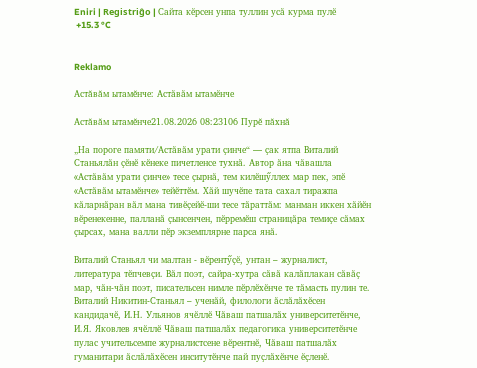Eniri | Registriĝo | Сайта кӗрсен унпа туллин усӑ курма пулӗ
 +15.3 °C


Reklamo

Астăвăм ытамĕнче: Астӑвӑм ытамӗнче

Астăвăм ытамĕнче21.08.2026 08:23106 Пурĕ пăхнă

„На пороге памяти/Астӑвӑм урати ҫинче“ — ҫак ятпа Виталий Станьялӑн ҫӗнӗ кӗнеке пичетленсе тухнӑ. Автор ӑна чӑвашла «Астӑвӑм урати ҫинче» тесе ҫырнӑ, тем килӗшӳллех мар пек, эпӗ «Астӑвӑм ытамӗнче» тейӗттӗм. Хӑй шучӗпе тата сахал тиражпа кӑларнӑран вӑл мана тивӗҫейӗ-ши тесе тӑраттӑм: манман иккен хӑйӗн вӗренекенне, палланӑ ҫынсенчен, пӗрремӗш страницӑра темиҫе сӑмах ҫырсах, мана валли пӗр экземплярне парса янӑ.

Виталий Станьял чи малтан - вӗрентӳҫӗ, унтан – журналист, литература тӗпчевҫи. Вӑл поэт, сайра-хутра сӑвӑ калӑплакан сӑвӑҫ мар, чӑн-чӑн поэт, писательсен нимле пӗрлӗхӗнче те тӑмасть пулин те. Виталий Никитин-Станьял – ученӑй, филологи ӑслӑлӑхӗсен кандидачӗ, И.Н. Ульянов ячӗллӗ Чӑваш патшалӑх университетӗнче, И.Я. Яковлев ячӗллӗ Чӑваш патшалӑх педагогика университетӗнче пулас учительсемпе журналистсене вӗрентнӗ, Чӑваш патшалӑх гуманитари ӑслӑлӑхӗсен инситутӗнче пай пуҫлӑхӗнче ӗҫленӗ.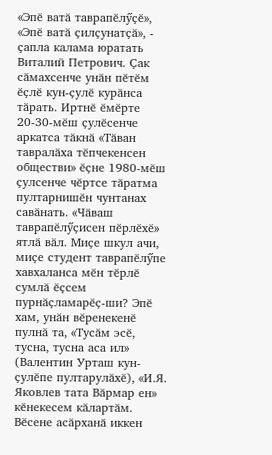«Эпӗ ватӑ таврапӗлӳҫӗ», «Эпӗ ватӑ ҫилҫунатҫӑ», - ҫапла калама юратать Виталий Петрович. Ҫак сӑмахсенче унӑн пӗтӗм ӗҫлӗ кун-ҫулӗ курӑнса тӑрать. Иртнӗ ӗмӗрте 20-30-мӗш ҫулӗсенче аркатса тӑкнӑ «Тӑван тавралӑха тӗпчекенсен обществи» ӗҫне 1980-мӗш ҫулсенче чӗртсе тӑратма пултарнишӗн чунтанах савӑнать. «Чӑваш таврапӗлӳҫисен пӗрлӗхӗ» ятлӑ вӑл. Миҫе шкул ачи, миҫе студент таврапӗлӳпе хавхаланса мӗн тӗрлӗ сумлӑ ӗҫсем пурнӑҫламарӗҫ-ши? Эпӗ хам, унӑн вӗренекенӗ пулнӑ та, «Тусӑм эсӗ, тусна, тусна аса ил» (Валентин Урташ кун-ҫулӗпе пултарулӑхӗ), «И.Я. Яковлев тата Вӑрмар ен» кӗнекесем кӑлартӑм. Вӗсене асӑрханӑ иккен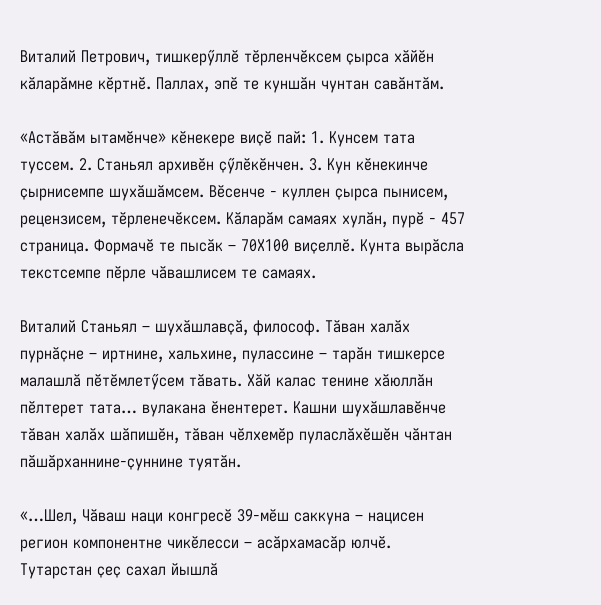Виталий Петрович, тишкерӳллӗ тӗрленчӗксем ҫырса хӑйӗн кӑларӑмне кӗртнӗ. Паллах, эпӗ те куншӑн чунтан савӑнтӑм.

«Астӑвӑм ытамӗнче» кӗнекере виҫӗ пай: 1. Кунсем тата туссем. 2. Станьял архивӗн ҫӳлӗкӗнчен. 3. Кун кӗнекинче ҫырнисемпе шухӑшӑмсем. Вӗсенче - куллен ҫырса пынисем, рецензисем, тӗрленечӗксем. Кӑларӑм самаях хулӑн, пурӗ - 457 страница. Формачӗ те пысӑк – 70Х100 виҫеллӗ. Кунта вырӑсла текстсемпе пӗрле чӑвашлисем те самаях.

Виталий Станьял – шухӑшлавҫӑ, философ. Тӑван халӑх пурнӑҫне – иртнине, хальхине, пулассине – тарӑн тишкерсе малашлӑ пӗтӗмлетӳсем тӑвать. Хӑй калас тенине хӑюллӑн пӗлтерет тата… вулакана ӗнентерет. Кашни шухӑшлавӗнче тӑван халӑх шӑпишӗн, тӑван чӗлхемӗр пуласлӑхӗшӗн чӑнтан пӑшӑрханнине-ҫуннине туятӑн.

«…Шел, Чӑваш наци конгресӗ 39-мӗш саккуна – нацисен регион компонентне чикӗлесси – асӑрхамасӑр юлчӗ. Тутарстан ҫеҫ сахал йышлӑ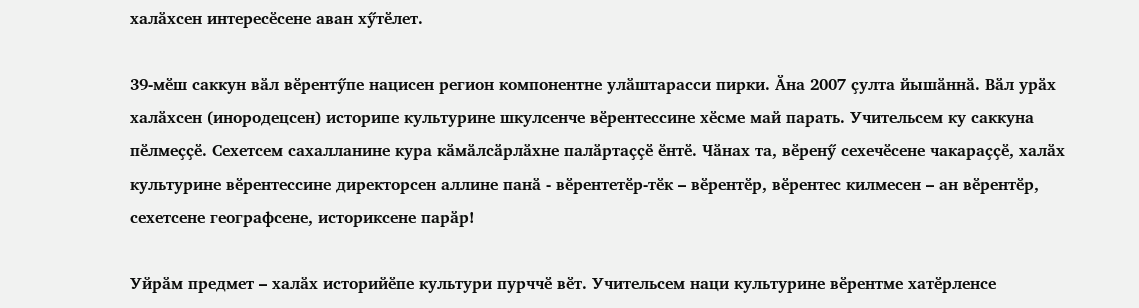халӑхсен интересӗсене аван хӳтӗлет.

39-мӗш саккун вӑл вӗрентӳпе нацисен регион компонентне улӑштарасси пирки. Ӑна 2007 ҫулта йышӑннӑ. Вӑл урӑх халӑхсен (инородецсен) историпе культурине шкулсенче вӗрентессине хӗсме май парать. Учительсем ку саккуна пӗлмеҫҫӗ. Сехетсем сахалланине кура кӑмӑлсӑрлӑхне палӑртаҫҫӗ ӗнтӗ. Чӑнах та, вӗренӳ сехечӗсене чакараҫҫӗ, халӑх культурине вӗрентессине директорсен аллине панӑ - вӗрентетӗр-тӗк – вӗрентӗр, вӗрентес килмесен – ан вӗрентӗр, сехетсене географсене, историксене парӑр!

Уйрӑм предмет – халӑх историйӗпе культури пурччӗ вӗт. Учительсем наци культурине вӗрентме хатӗрленсе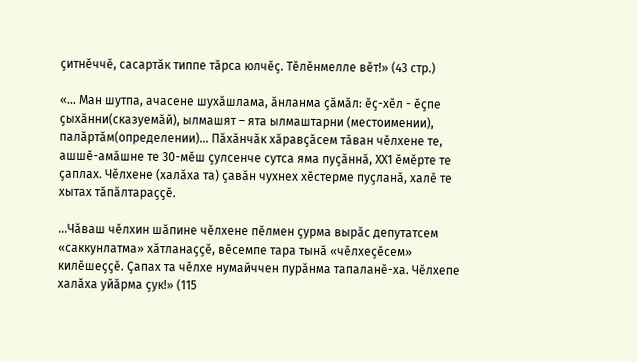ҫитнӗччӗ, сасартӑк типпе тӑрса юлчӗҫ. Тӗлӗнмелле вӗт!» (43 стр.)

«… Ман шутпа, ачасене шухӑшлама, ӑнланма ҫӑмӑл: ӗҫ-хӗл - ӗҫпе ҫыхӑнни(сказуемӑй), ылмашят – ята ылмаштарни (местоимении), палӑртӑм(определении)… Пӑхӑнчӑк хӑравҫӑсем тӑван чӗлхене те, ашшӗ-амӑшне те 30-мӗш ҫулсенче сутса яма пуҫӑннӑ, ХХ1 ӗмӗрте те ҫаплах. Чӗлхене (халӑха та) ҫавӑн чухнех хӗстерме пуҫланӑ, халӗ те хытах тӑпӑлтараҫҫӗ.

…Чӑваш чӗлхин шӑпине чӗлхене пӗлмен ҫурма вырӑс депутатсем «саккунлатма» хӑтланаҫҫӗ, вӗсемпе тара тынӑ «чӗлхеҫӗсем» килӗшеҫҫӗ. Ҫапах та чӗлхе нумайччен пурӑнма тапаланӗ-ха. Чӗлхепе халӑха уйӑрма ҫук!» (115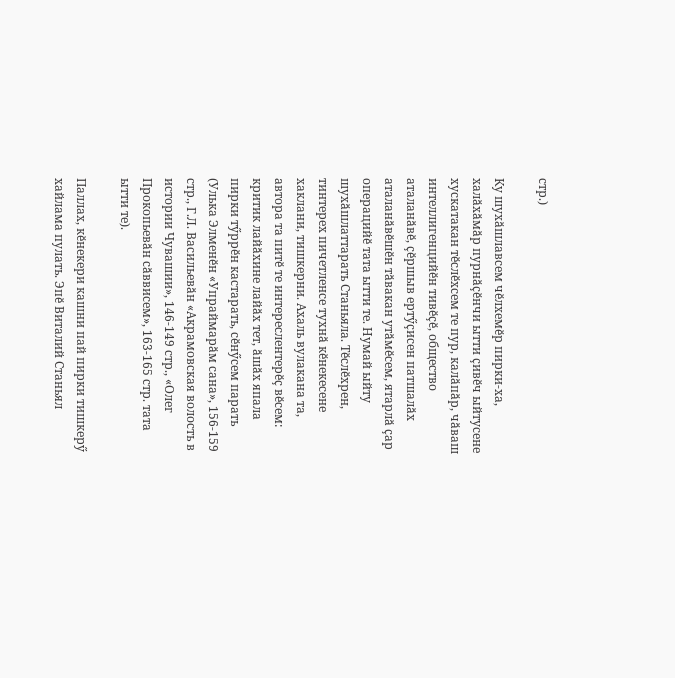стр.)

Ку шухӑшлавсем чӗлхемӗр пирки-ха, халӑхӑмӑр пурнӑҫӗнчи ытти ҫивӗч ыйтусене хускатакан тӗслӗхсем те пур, калӑпӑр, чӑваш интеллигенцийӗн тивӗҫӗ, общество аталанӑвӗ, ҫӗршыв ертӳҫисен патшалӑх аталанӑвӗшӗн тӑвакан утӑмӗсем, ятарлӑ ҫар операцийӗ тата ытти те. Нумай ыйту шухӑшлаттарать Станьяла. Тӗслӗхрен, тинтерех пичетленсе тухнӑ кӗнекесене хаклани, тишкерни. Ахаль вулакана та, автора та питӗ те интереслентерӗҫ вӗсем: критик лайӑхине лайӑх тет, ӑшӑх япала пирки тӳррӗн кастарать, сӗнӳсем парать (Улька Элменӗн «Упраймарӑм сана», 156-159 стр., Г.Л. Васильевӑн «Акрамовская волость в истории Чувашии», 146-149 стр., «Олег Прокопьевӑн сӑввисем», 163-165 стр. тата ытти те).

Паллах, кӗнекери кашни пай пирки тишкерӳ хайлама пулать. Эпӗ Виталий Станьял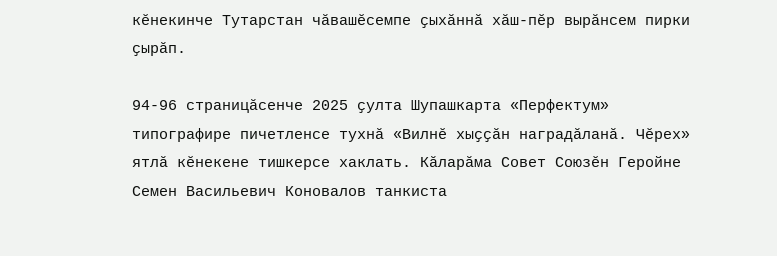кӗнекинче Тутарстан чӑвашӗсемпе ҫыхӑннӑ хӑш-пӗр вырӑнсем пирки ҫырӑп.

94-96 страницӑсенче 2025 ҫулта Шупашкарта «Перфектум» типографире пичетленсе тухнӑ «Вилнӗ хыҫҫӑн наградӑланӑ. Чӗрех» ятлӑ кӗнекене тишкерсе хаклать. Кӑларӑма Совет Союзӗн Геройне Семен Васильевич Коновалов танкиста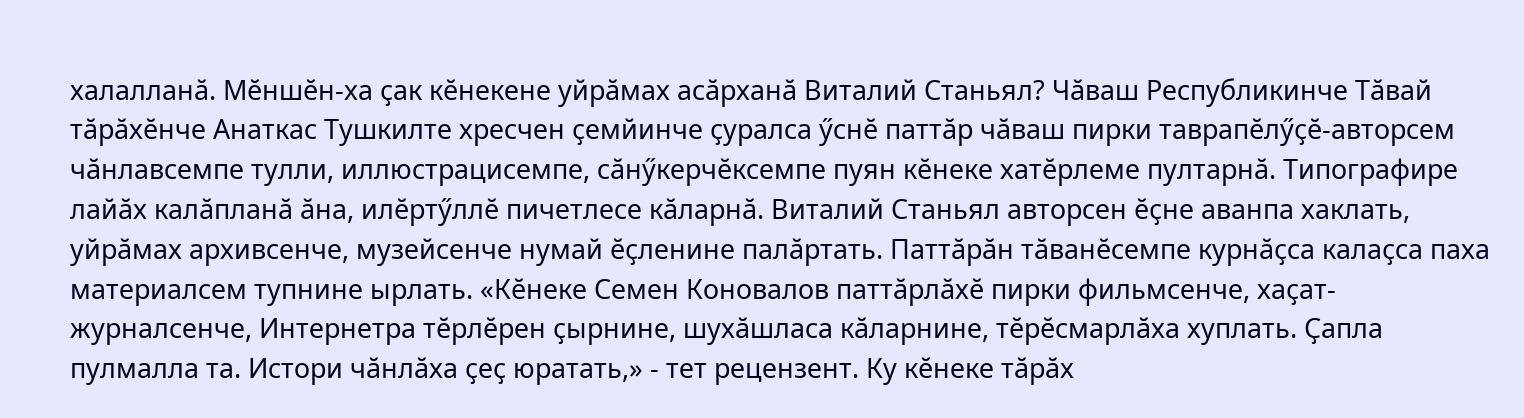халалланӑ. Мӗншӗн-ха ҫак кӗнекене уйрӑмах асӑрханӑ Виталий Станьял? Чӑваш Республикинче Тӑвай тӑрӑхӗнче Анаткас Тушкилте хресчен ҫемйинче ҫуралса ӳснӗ паттӑр чӑваш пирки таврапӗлӳҫӗ-авторсем чӑнлавсемпе тулли, иллюстрацисемпе, сӑнӳкерчӗксемпе пуян кӗнеке хатӗрлеме пултарнӑ. Типографире лайӑх калӑпланӑ ӑна, илӗртӳллӗ пичетлесе кӑларнӑ. Виталий Станьял авторсен ӗҫне аванпа хаклать, уйрӑмах архивсенче, музейсенче нумай ӗҫленине палӑртать. Паттӑрӑн тӑванӗсемпе курнӑҫса калаҫса паха материалсем тупнине ырлать. «Кӗнеке Семен Коновалов паттӑрлӑхӗ пирки фильмсенче, хаҫат-журналсенче, Интернетра тӗрлӗрен ҫырнине, шухӑшласа кӑларнине, тӗрӗсмарлӑха хуплать. Ҫапла пулмалла та. Истори чӑнлӑха ҫеҫ юратать,» - тет рецензент. Ку кӗнеке тӑрӑх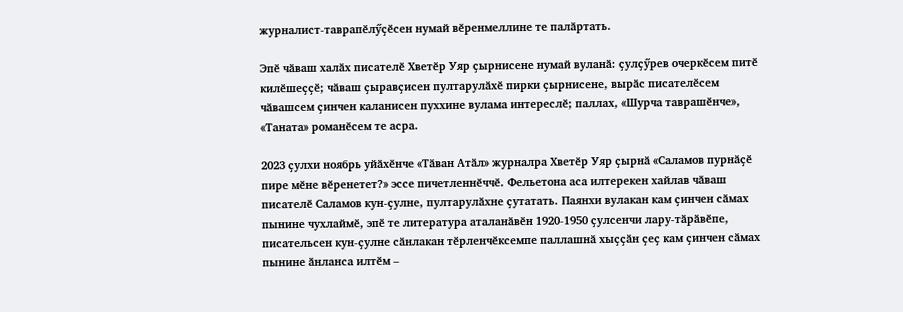журналист-таврапӗлӳҫӗсен нумай вӗренмеллине те палӑртать.

Эпӗ чӑваш халӑх писателӗ Хветӗр Уяр ҫырнисене нумай вуланӑ: ҫулҫӳрев очеркӗсем питӗ килӗшеҫҫӗ; чӑваш ҫыравҫисен пултарулӑхӗ пирки ҫырнисене, вырӑс писателӗсем чӑвашсем ҫинчен каланисен пуххине вулама интереслӗ; паллах, «Шурча таврашӗнче», «Таната» романӗсем те асра.

2023 ҫулхи ноябрь уйӑхӗнче «Тӑван Атӑл» журналра Хветӗр Уяр ҫырнӑ «Саламов пурнӑҫӗ пире мӗне вӗренетет?» эссе пичетленнӗччӗ. Фельетона аса илтерекен хайлав чӑваш писателӗ Саламов кун-ҫулне, пултарулӑхне ҫутатать. Паянхи вулакан кам ҫинчен сӑмах пынине чухлаймӗ, эпӗ те литература аталанӑвӗн 1920-1950 ҫулсенчи лару-тӑрӑвӗпе, писательсен кун-ҫулне сӑнлакан тӗрленчӗксемпе паллашнӑ хыҫҫӑн ҫеҫ кам ҫинчен сӑмах пынине ӑнланса илтӗм –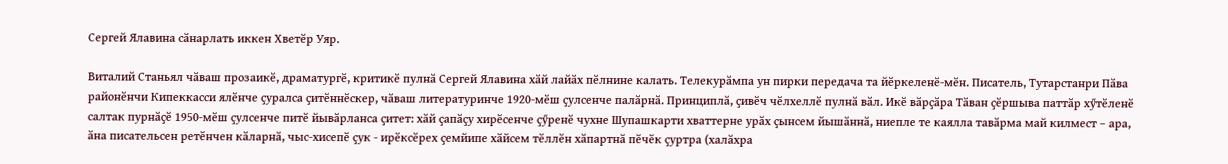Сергей Ялавина сӑнарлать иккен Хветӗр Уяр.

Виталий Станьял чӑваш прозаикӗ, драматургӗ, критикӗ пулнӑ Сергей Ялавина хӑй лайӑх пӗлнине калать. Телекурӑмпа ун пирки передача та йӗркеленӗ-мӗн. Писатель, Тутарстанри Пӑва районӗнчи Кипеккасси ялӗнче ҫуралса ҫитӗннӗскер, чӑваш литературинче 1920-мӗш ҫулсенче палӑрнӑ. Принциплӑ, ҫивӗч чӗлхеллӗ пулнӑ вӑл. Икӗ вӑрҫӑра Тӑван ҫӗршыва паттӑр хӳтӗленӗ салтак пурнӑҫӗ 1950-мӗш ҫулсенче питӗ йывӑрланса ҫитет: хӑй ҫапӑҫу хирӗсенче ҫӳренӗ чухне Шупашкарти хваттерне урӑх ҫынсем йышӑннӑ, ниепле те каялла тавӑрма май килмест – ара, ӑна писательсен ретӗнчен кӑларнӑ, чыс-хисепӗ ҫук - ирӗксӗрех ҫемйипе хӑйсем тӗллӗн хӑпартнӑ пӗчӗк ҫуртра (халӑхра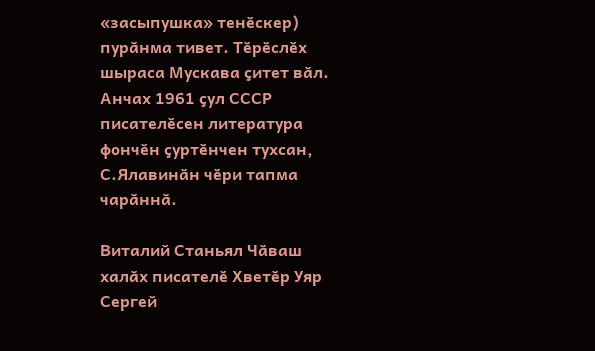«засыпушка» тенӗскер) пурӑнма тивет. Тӗрӗслӗх шыраса Мускава ҫитет вӑл. Анчах 1961 ҫул СССР писателӗсен литература фончӗн ҫуртӗнчен тухсан, С.Ялавинӑн чӗри тапма чарӑннӑ.

Виталий Станьял Чӑваш халӑх писателӗ Хветӗр Уяр Сергей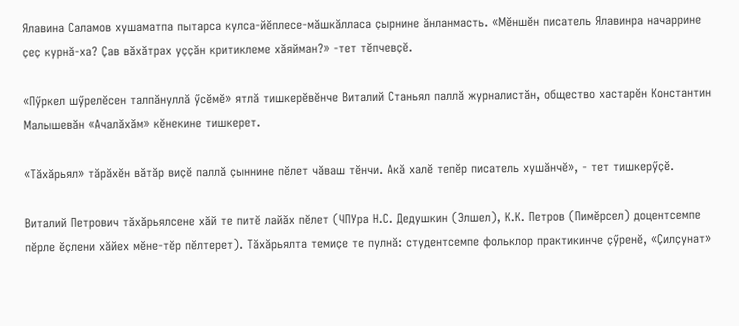Ялавина Саламов хушаматпа пытарса кулса-йӗплесе-мӑшкӑлласа ҫырнине ӑнланмасть. «Мӗншӗн писатель Ялавинра начаррине ҫеҫ курнӑ-ха? Ҫав вӑхӑтрах уҫҫӑн критиклеме хӑяйман?» -тет тӗпчевҫӗ.

«Пӳркел шӳрелӗсен талпӑнуллӑ ӳсӗмӗ» ятлӑ тишкерӗвӗнче Виталий Станьял паллӑ журналистӑн, общество хастарӗн Константин Малышевӑн «Ачалӑхӑм» кӗнекине тишкерет.

«Тӑхӑрьял» тӑрӑхӗн вӑтӑр виҫӗ паллӑ ҫыннине пӗлет чӑваш тӗнчи. Акӑ халӗ тепӗр писатель хушӑнчӗ», - тет тишкерӳҫӗ.

Виталий Петрович тӑхӑрьялсене хӑй те питӗ лайӑх пӗлет (ЧПУра Н.С. Дедушкин (Элшел), К.К. Петров (Пимӗрсел) доцентсемпе пӗрле ӗҫлени хӑйех мӗне-тӗр пӗлтерет). Тӑхӑрьялта темиҫе те пулнӑ: студентсемпе фольклор практикинче ҫӳренӗ, «Ҫилҫунат»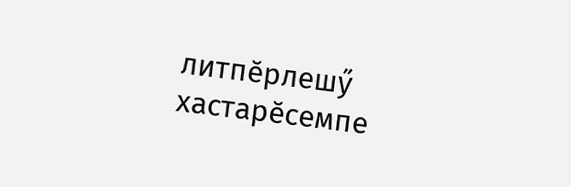литпӗрлешӳ хастарӗсемпе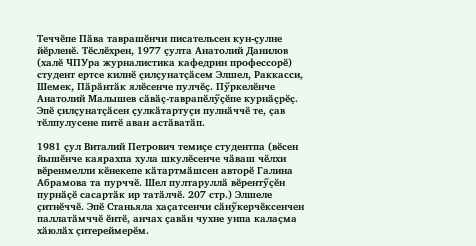Теччӗпе Пӑва таврашӗнчи писательсен кун-ҫулне йӗрленӗ. Тӗслӗхрен, 1977 ҫулта Анатолий Данилов (халӗ ЧПУра журналистика кафедрин профессорӗ) студент ертсе килнӗ ҫилҫунатҫӑсем Элшел, Раккасси, Шемек, Пӑрӑнтӑк ялӗсенче пулчӗҫ. Пӳркелӗнче Анатолий Малышев сӑвӑҫ-таврапӗлӳҫӗпе курнӑҫрӗҫ. Эпӗ ҫилҫунатҫӑсен ҫулкӑтартуҫи пулнӑччӗ те, ҫав тӗлпулусене питӗ аван астӑватӑп.

1981 ҫул Виталий Петрович темиҫе студентпа (вӗсен йышӗнче каярахпа хула шкулӗсенче чӑваш чӗлхи вӗренмелли кӗнекепе кӑтартмӑшсен авторӗ Галина Абрамова та пурччӗ. Шел пултаруллӑ вӗрентӳҫӗн пурнӑҫӗ сасартӑк ир татӑлчӗ. 207 стр.) Элшеле ҫитнӗччӗ. Эпӗ Станьяла хаҫатсенчи сӑнӳкерчӗксенчен паллатӑмччӗ ӗнтӗ, анчах ҫавӑн чухне унпа калаҫма хӑюлӑх ҫитереймерӗм.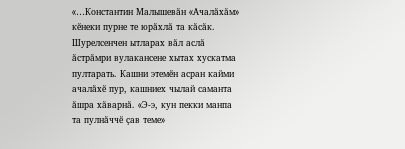«…Константин Малышевӑн «Ачалӑхӑм» кӗнеки пурне те юрӑхлӑ та кӑсӑк. Шурелсенчен ытларах вӑл аслӑ ӑстрӑмри вулакансене хытах хускатма пултарать. Кашни этемӗн асран кайми ачалӑхӗ пур, кашниех чылай саманта ӑшра хӑварнӑ. «Э-э, кун пекки манпа та пулнӑччӗ ҫав теме»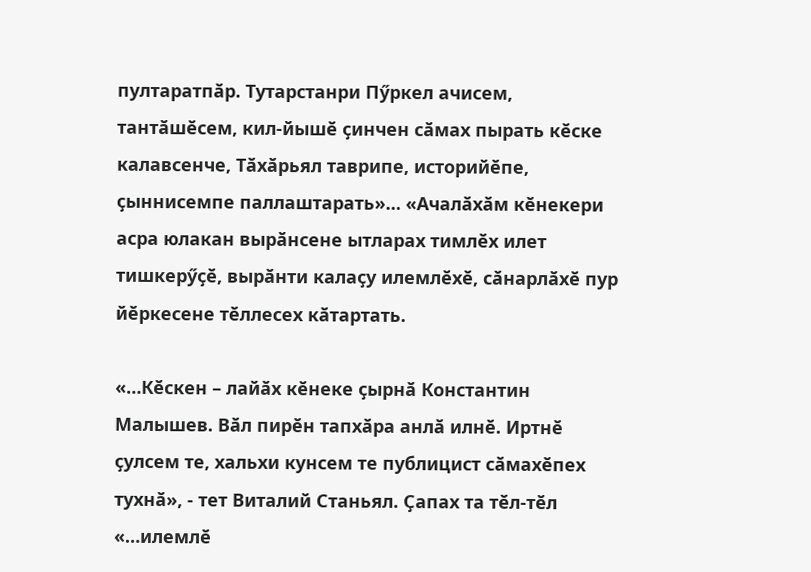пултаратпӑр. Тутарстанри Пӳркел ачисем, тантӑшӗсем, кил-йышӗ ҫинчен сӑмах пырать кӗске калавсенче, Тӑхӑрьял таврипе, историйӗпе, ҫыннисемпе паллаштарать»… «Ачалӑхӑм кӗнекери асра юлакан вырӑнсене ытларах тимлӗх илет тишкерӳҫӗ, вырӑнти калаҫу илемлӗхӗ, сӑнарлӑхӗ пур йӗркесене тӗллесех кӑтартать.

«…Кӗскен – лайӑх кӗнеке ҫырнӑ Константин Малышев. Вӑл пирӗн тапхӑра анлӑ илнӗ. Иртнӗ ҫулсем те, хальхи кунсем те публицист сӑмахӗпех тухнӑ», - тет Виталий Станьял. Ҫапах та тӗл-тӗл «…илемлӗ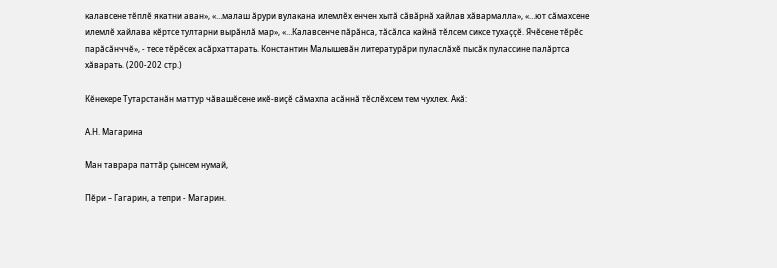калавсене тӗплӗ якатни аван», «…малаш ӑрури вулакана илемлӗх енчен хытӑ сӑвӑрнӑ хайлав хӑвармалла», «…ют сӑмахсене илемлӗ хайлава кӗртсе тултарни вырӑнлӑ мар», «…Калавсенче пӑрӑнса, тӑсӑлса кайнӑ тӗлсем сиксе тухаҫҫӗ. Ячӗсене тӗрӗс парӑсӑнччӗ», - тесе тӗрӗсех асӑрхаттарать. Константин Малышевӑн литературӑри пуласлӑхӗ пысӑк пулассине палӑртса хӑварать. (200-202 стр.)

Кӗнекере Тутарстанӑн маттур чӑвашӗсене икӗ-виҫӗ сӑмахпа асӑннӑ тӗслӗхсем тем чухлех. Акӑ:

А.Н. Магарина

Ман таврара паттӑр ҫынсем нумай,

Пӗри – Гагарин, а тепри - Магарин.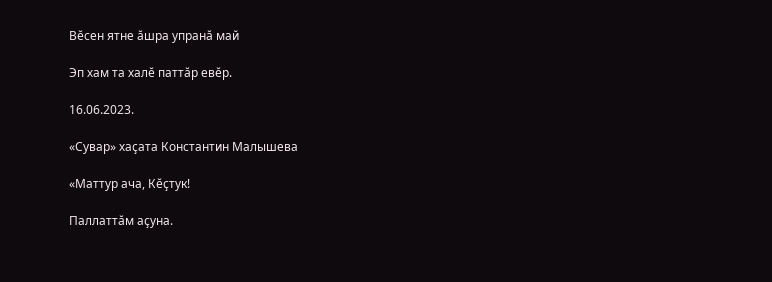Вӗсен ятне ӑшра упранӑ май

Эп хам та халӗ паттӑр евӗр.

16.06.2023.

«Сувар» хаҫата Константин Малышева

«Маттур ача, Кӗҫтук!

Паллаттӑм аҫуна.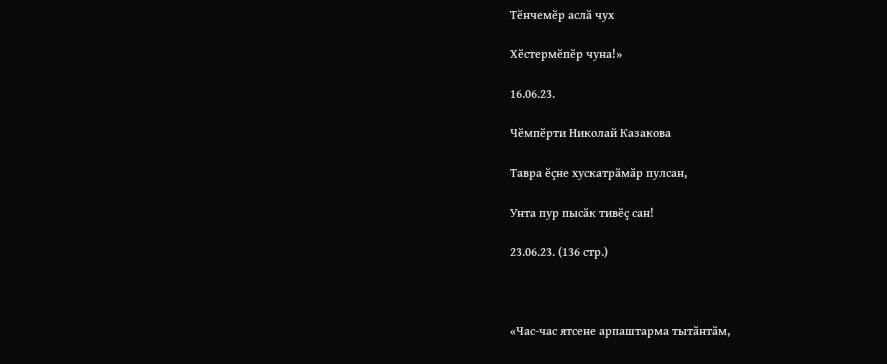Тӗнчемӗр аслӑ чух

Хӗстермӗпӗр чуна!»

16.06.23.

Чӗмпӗрти Николай Казакова

Тавра ӗҫне хускатрӑмӑр пулсан,

Унта пур пысӑк тивӗҫ сан!

23.06.23. (136 стр.)



«Час-час ятсене арпаштарма тытӑнтӑм,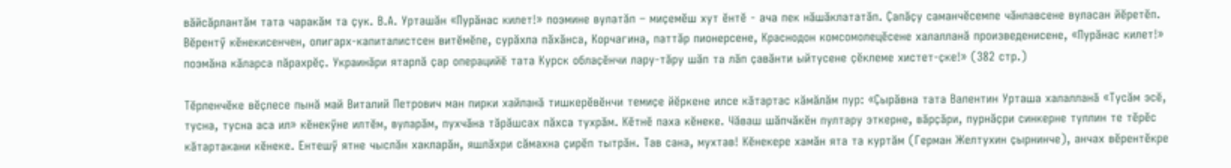вӑйсӑрлантӑм тата чаракӑм та ҫук. В.А. Урташӑн «Пурӑнас килет!» поэмине вулатӑп – миҫемӗш хут ӗнтӗ - ача пек нӑшӑклататӑп. Ҫапӑҫу саманчӗсемпе чӑнлавсене вуласан йӗретӗп. Вӗрентӳ кӗнекисенчен, олигарх-капиталистсен витӗмӗпе, сурӑхла пӑхӑнса, Корчагина, паттӑр пионерсене, Краснодон комсомолецӗсене халалланӑ произведенисене, «Пурӑнас килет!» поэмӑна кӑларса пӑрахрӗҫ. Украинӑри ятарлӑ ҫар операцийӗ тата Курск облаҫӗнчи лару-тӑру шӑп та лӑп ҫавӑнти ыйтусене ҫӗклеме хистет-ҫке!» (382 стр.)

Тӗрленчӗке вӗҫлесе пынӑ май Виталий Петрович ман пирки хайланӑ тишкерӗвӗнчи темиҫе йӗркене илсе кӑтартас кӑмӑлӑм пур: «Ҫырӑвна тата Валентин Урташа халалланӑ «Тусӑм эсӗ, тусна, тусна аса ил» кӗнекӳне илтӗм, вуларӑм, пухчӑна тӑрӑшсах пӑхса тухрӑм. Кӗтнӗ паха кӗнеке. Чӑваш шӑпчӑкӗн пултару эткерне, вӑрҫӑри, пурнӑҫри синкерне туллин те тӗрӗс кӑтартакани кӗнеке. Ентешӳ ятне чыслӑн хакларӑн, яшлӑхри сӑмахна ҫирӗп тытрӑн. Тав сана, мухтав! Кӗнекере хамӑн ята та куртӑм (Герман Желтухин ҫырнинче), анчах вӗрентӗкре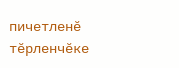пичетленӗ тӗрленчӗке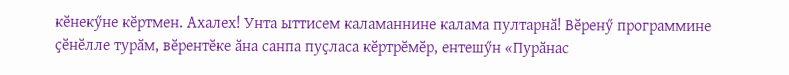кӗнекӳне кӗртмен. Ахалех! Унта ыттисем каламаннине калама пултарнӑ! Вӗренӳ программине ҫӗнӗлле турӑм, вӗрентӗке ӑна санпа пуҫласа кӗртрӗмӗр, ентешӳн «Пурӑнас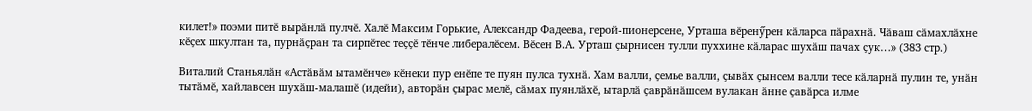килет!» поэми питӗ вырӑнлӑ пулчӗ. Халӗ Максим Горькие, Александр Фадеева, герой-пионерсене, Урташа вӗренӳрен кӑларса пӑрахнӑ. Чӑваш сӑмахлӑхне кӗҫех шкултан та, пурнӑҫран та сирпӗтес теҫҫӗ тӗнче либералӗсем. Вӗсен В.А. Урташ ҫырнисен тулли пуххине кӑларас шухӑш пачах ҫук…» (383 стр.)

Виталий Станьялӑн «Астӑвӑм ытамӗнче» кӗнеки пур енӗпе те пуян пулса тухнӑ. Хам валли, ҫемье валли, ҫывӑх ҫынсем валли тесе кӑларнӑ пулин те, унӑн тытӑмӗ, хайлавсен шухӑш-малашӗ (идейи), авторӑн ҫырас мелӗ, сӑмах пуянлӑхӗ, ытарлӑ ҫаврӑнӑшсем вулакан ӑнне ҫавӑрса илме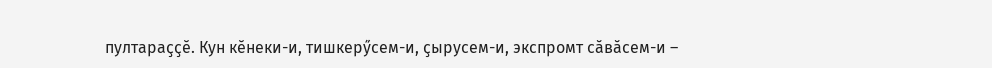пултараҫҫӗ. Кун кӗнеки-и, тишкерӳсем-и, ҫырусем-и, экспромт сӑвӑсем-и –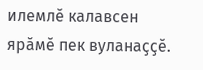илемлӗ калавсен ярӑмӗ пек вуланаҫҫӗ.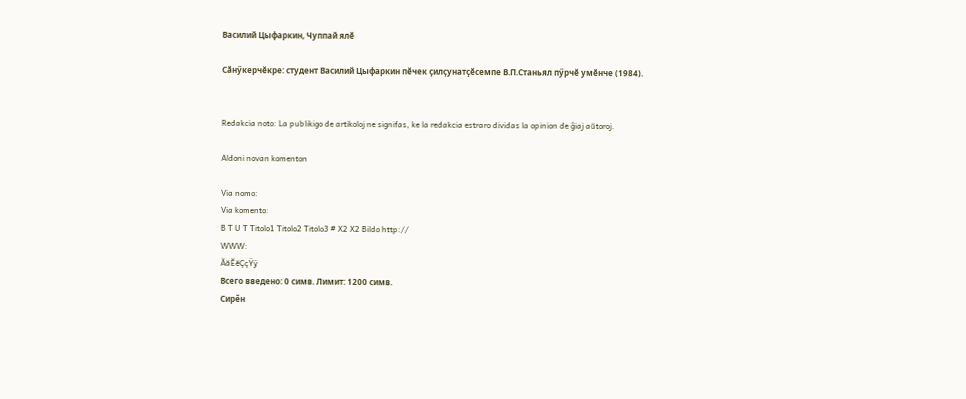Василий Цыфаркин, Чуппай ялӗ

Сӑнӳкерчӗкре: студент Василий Цыфаркин пӗчек ҫилҫунатҫӗсемпе В.П.Станьял пӳрчӗ умӗнче (1984).


Redakcia noto: La publikigo de artikoloj ne signifas, ke la redakcia estraro dividas la opinion de ĝiaj aŭtoroj.

Aldoni novan komenton

Via nomo:
Via komento:
B T U T Titolo1 Titolo2 Titolo3 # X2 X2 Bildo http://
WWW:
ĂăĔĕÇçŸÿ
Всего введено: 0 симв. Лимит: 1200 симв.
Сирĕн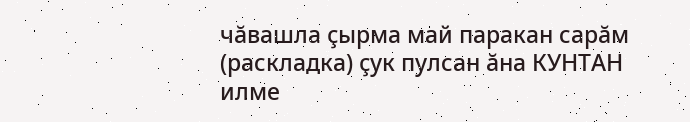чăвашла çырма май паракан сарăм (раскладка) çук пулсан ăна КУНТАН илме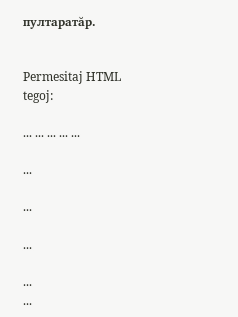пултаратăр.


Permesitaj HTML tegoj:

... ... ... ... ...

...

...

...

...
...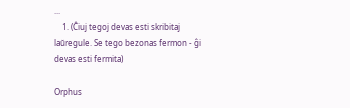...
    1. (Ĉiuj tegoj devas esti skribitaj laŭregule. Se tego bezonas fermon - ĝi devas esti fermita)

Orphus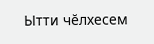Ытти чĕлхесем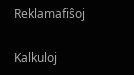Reklamafiŝoj

Kalkuloj